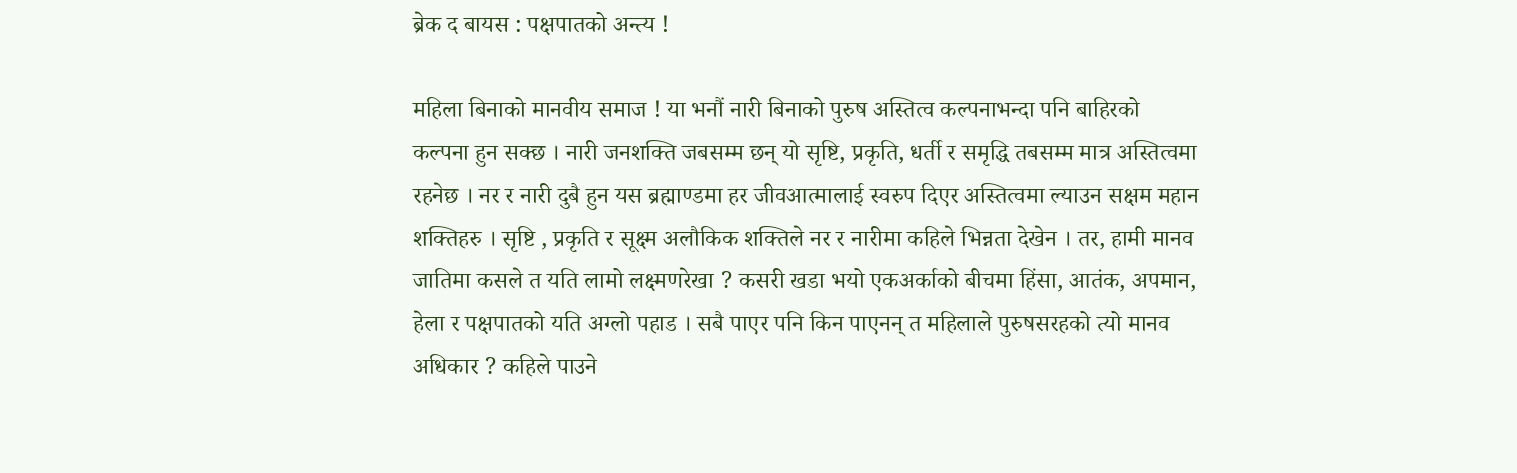ब्रेक द बायस : पक्षपातको अन्त्य !

महिला बिनाको मानवीय समाज ! या भनौं नारी बिनाको पुरुष अस्तित्व कल्पनाभन्दा पनि बाहिरको कल्पना हुन सक्छ । नारी जनशक्ति जबसम्म छन् यो सृष्टि, प्रकृति, धर्ती र समृद्धि तबसम्म मात्र अस्तित्वमा रहनेछ । नर र नारी दुबै हुन यस ब्रह्माण्डमा हर जीवआत्मालाई स्वरुप दिएर अस्तित्वमा ल्याउन सक्षम महान शक्तिहरु । सृष्टि , प्रकृति र सूक्ष्म अलौकिक शक्तिले नर र नारीमा कहिले भिन्नता देखेन । तर, हामी मानव जातिमा कसले त यति लामो लक्ष्मणरेखा ? कसरी खडा भयो एकअर्काको बीचमा हिंसा, आतंक, अपमान, हेला र पक्षपातको यति अग्लो पहाड । सबै पाएर पनि किन पाएनन् त महिलाले पुरुषसरहको त्यो मानव अधिकार ? कहिले पाउने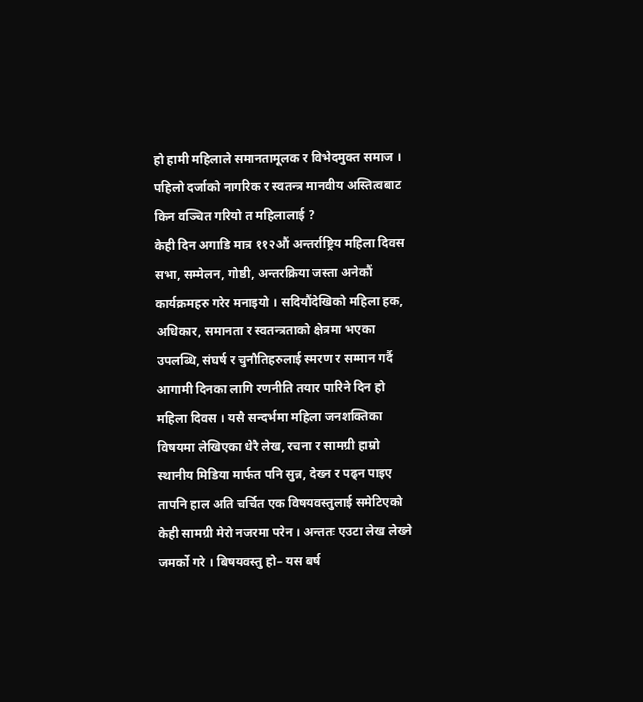हो हामी महिलाले समानतामूलक र विभेदमुक्त समाज । पहिलो दर्जाको नागरिक र स्वतन्त्र मानवीय अस्तित्वबाट किन वञ्चित गरियो त महिलालाई ?
केही दिन अगाडि मात्र ११२औं अन्तर्राष्ट्रिय महिला दिवस सभा, सम्मेलन, गोष्ठी, अन्तरक्रिया जस्ता अनेकौं कार्यक्रमहरु गरेर मनाइयो । सदियौंदेखिको महिला हक, अधिकार, समानता र स्वतन्त्रताको क्षेत्रमा भएका उपलब्धि, संघर्ष र चुनौतिहरुलाई स्मरण र सम्मान गर्दै आगामी दिनका लागि रणनीति तयार पारिने दिन हो महिला दिवस । यसै सन्दर्भमा महिला जनशक्तिका विषयमा लेखिएका धेरै लेख, रचना र सामग्री हाम्रो स्थानीय मिडिया मार्फत पनि सुन्न, देख्न र पढ्न पाइए तापनि हाल अति चर्चित एक विषयवस्तुलाई समेटिएको केही सामग्री मेरो नजरमा परेन । अन्ततः एउटा लेख लेख्ने जमर्को गरे । बिषयवस्तु हो– यस बर्ष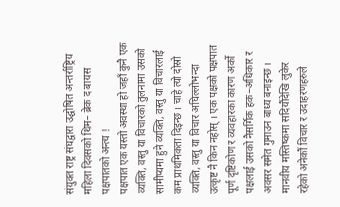संयुक्त राष्ट्र संघद्वारा उद्घोषित अन्तर्राष्ट्रिय महिला दिवसको थिम– ब्रेक द बायस पक्षपातको अन्त्य !
पक्षपात एक यस्तो अवस्था हो जहाँ कुनै एक व्यक्ति, वस्तु या विचारको तुलनामा उसको सामीप्यमा हुने व्यक्ति, वस्तु या विचारलाई कम प्राथमिकता दिइन्छ । चाहे त्यो दोस्रो व्यक्ति, वस्तु या विचार अघिल्लोभन्दा उत्कृष्ट नै किन नहोस् । एक पक्षको पक्षपात पूर्ण दृष्टिकोण र व्यवहारका कारण अर्को पक्षलाई उसको नैसर्गिक हक–अधिकार र अवसर समेत गुमाउन बाध्य बनाइन्छ । मानवीय मस्तिष्कमा सदियौंदेखि लुकेर रहेको अनेकौं विचार र उदाहरणहरुले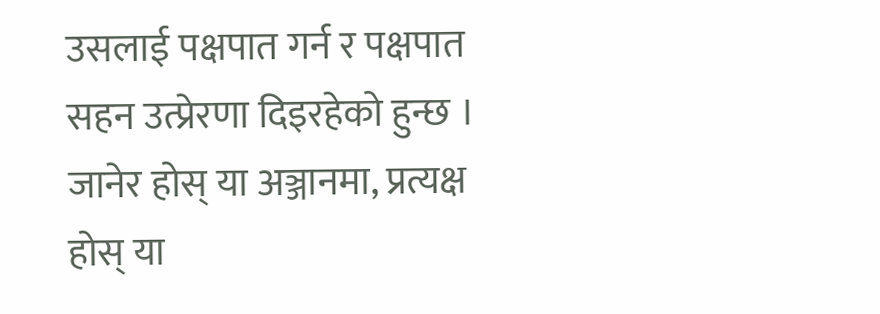उसलाई पक्षपात गर्न र पक्षपात सहन उत्प्रेरणा दिइरहेको हुन्छ । जानेर होस् या अञ्जानमा, प्रत्यक्ष होस् या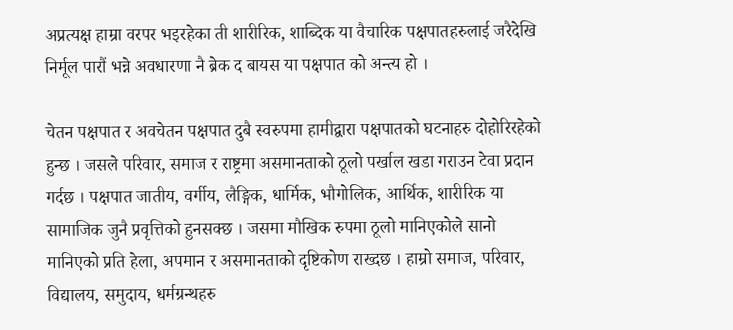अप्रत्यक्ष हाम्रा वरपर भइरहेका ती शारीरिक, शाब्दिक या वैचारिक पक्षपातहरुलाई जरैदेखि निर्मूल पारौं भन्ने अवधारणा नै ब्रेक द बायस या पक्षपात को अन्त्य हो ।

चेतन पक्षपात र अवचेतन पक्षपात दुबै स्वरुपमा हामीद्वारा पक्षपातको घटनाहरु दोहोरिरहेको हुन्छ । जसले परिवार, समाज र राष्ट्रमा असमानताको ठूलो पर्खाल खडा गराउन टेवा प्रदान गर्दछ । पक्षपात जातीय, वर्गीय, लैङ्गिक, धार्मिक, भौगोलिक, आर्थिक, शारीरिक या सामाजिक जुनै प्रवृत्तिको हुनसक्छ । जसमा मौखिक रुपमा ठूलो मानिएकोले सानो मानिएको प्रति हेला, अपमान र असमानताको दृष्टिकोण राख्दछ । हाम्रो समाज, परिवार, विद्यालय, समुदाय, धर्मग्रन्थहरु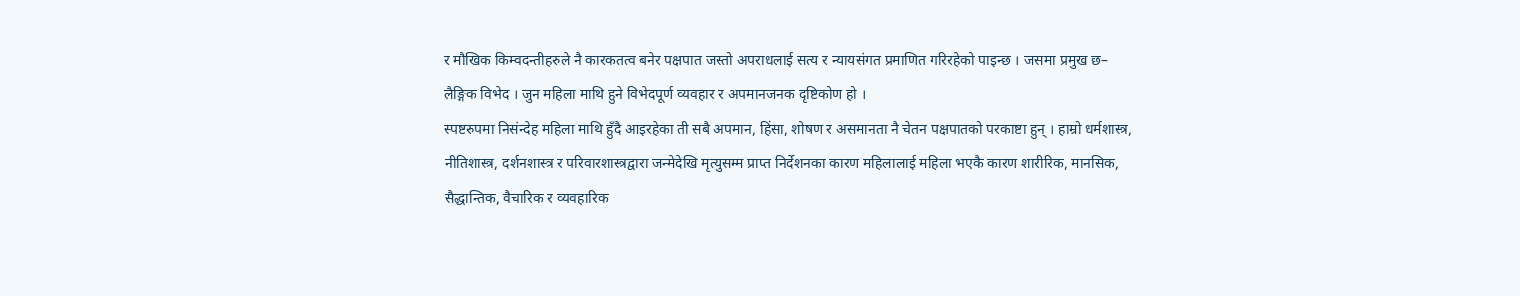र मौखिक किम्वदन्तीहरुले नै कारकतत्व बनेर पक्षपात जस्तो अपराधलाई सत्य र न्यायसंगत प्रमाणित गरिरहेको पाइन्छ । जसमा प्रमुख छ– लैङ्गिक विभेद । जुन महिला माथि हुने विभेदपूर्ण व्यवहार र अपमानजनक दृष्टिकोण हो ।
स्पष्टरुपमा निसंन्देह महिला माथि हुँदै आइरहेका ती सबै अपमान, हिंसा, शोषण र असमानता नै चेतन पक्षपातको परकाष्टा हुन् । हाम्रो धर्मशास्त्र, नीतिशास्त्र, दर्शनशास्त्र र परिवारशास्त्रद्वारा जन्मेदेखि मृत्युसम्म प्राप्त निर्देशनका कारण महिलालाई महिला भएकै कारण शारीरिक, मानसिक, सैद्धान्तिक, वैचारिक र व्यवहारिक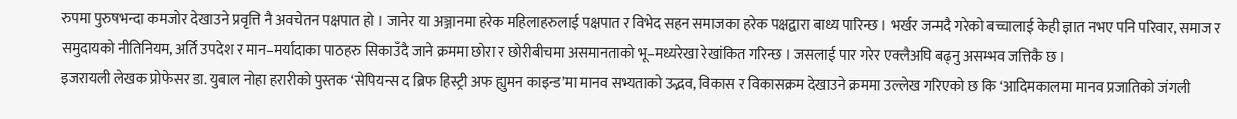रुपमा पुरुषभन्दा कमजोर देखाउने प्रवृत्ति नै अवचेतन पक्षपात हो । जानेर या अञ्जानमा हरेक महिलाहरुलाई पक्षपात र विभेद सहन समाजका हरेक पक्षद्वारा बाध्य पारिन्छ । भर्खर जन्मदै गरेको बच्चालाई केही ज्ञात नभए पनि परिवार, समाज र समुदायको नीतिनियम, अर्ति उपदेश र मान–मर्यादाका पाठहरु सिकाउँदै जाने क्रममा छोरा र छोरीबीचमा असमानताको भू–मध्यरेखा रेखांकित गरिन्छ । जसलाई पार गरेर एक्लैअघि बढ्नु असम्भव जत्तिकै छ ।
इजरायली लेखक प्रोफेसर डा. युबाल नोहा हरारीको पुस्तक ‘सेपियन्स द ब्रिफ हिस्ट्री अफ ह्युमन काइन्ड’मा मानव सभ्यताको उद्भव, विकास र विकासक्रम देखाउने क्रममा उल्लेख गरिएको छ कि ‘आदिमकालमा मानव प्रजातिको जंगली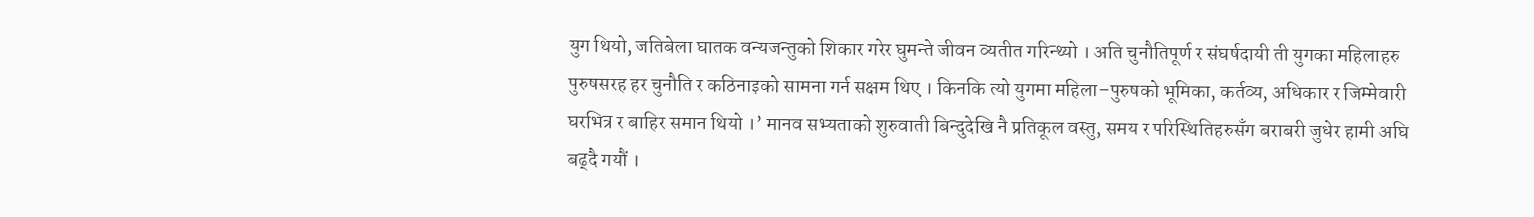युग थियो, जतिबेला घातक वन्यजन्तुको शिकार गरेर घुमन्ते जीवन व्यतीत गरिन्थ्यो । अति चुनौतिपूर्ण र संघर्षदायी ती युगका महिलाहरु पुरुषसरह हर चुनौति र कठिनाइको सामना गर्न सक्षम थिए । किनकि त्यो युगमा महिला–पुरुषको भूमिका, कर्तव्य, अधिकार र जिम्मेवारी घरभित्र र बाहिर समान थियो ।’ मानव सभ्यताको शुरुवाती बिन्दुदेखि नै प्रतिकूल वस्तु, समय र परिस्थितिहरुसँग बराबरी जुधेर हामी अघि बढ्दै गयौं ।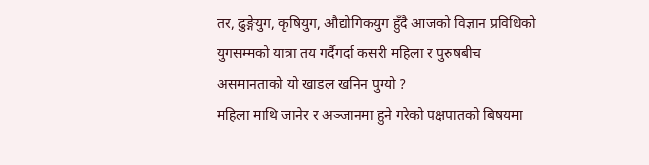तर, ढुङ्गेयुग, कृषियुग, औद्योगिकयुग हुँदै आजको विज्ञान प्रविधिको युगसम्मको यात्रा तय गर्दैगर्दा कसरी महिला र पुरुषबीच असमानताको यो खाडल खनिन पुग्यो ?
महिला माथि जानेर र अञ्जानमा हुने गरेको पक्षपातको बिषयमा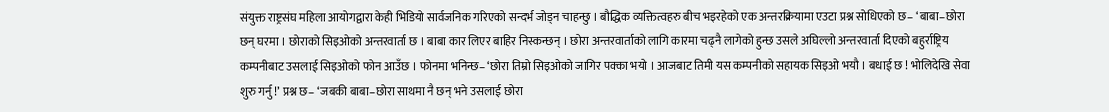संयुक्त राष्ट्रसंघ महिला आयोगद्वारा केही भिडियो सार्वजनिक गरिएको सन्दर्भ जोड्न चाहन्छु । बौद्धिक व्यक्तित्वहरु बीच भइरहेको एक अन्तरक्रियामा एउटा प्रश्न सोधिएको छ– ‘बाबा–छोरा छन् घरमा । छोराको सिइओको अन्तरवार्ता छ । बाबा कार लिएर बाहिर निस्कन्छन् । छोरा अन्तरवार्ताको लागि कारमा चढ्नै लागेको हुन्छ उसले अघिल्लो अन्तरवार्ता दिएको बहुर्राष्ट्रिय कम्पनीबाट उसलाई सिइओको फोन आउँछ । फोनमा भनिन्छ– ‘छोरा तिम्रो सिइओको जागिर पक्का भयो । आजबाट तिमी यस कम्पनीको सहायक सिइओ भयौ । बधाई छ ! भोलिदेखि सेवा शुरु गर्नु !’ प्रश्न छ– ‘जबकी बाबा–छोरा साथमा नै छन् भने उसलाई छोरा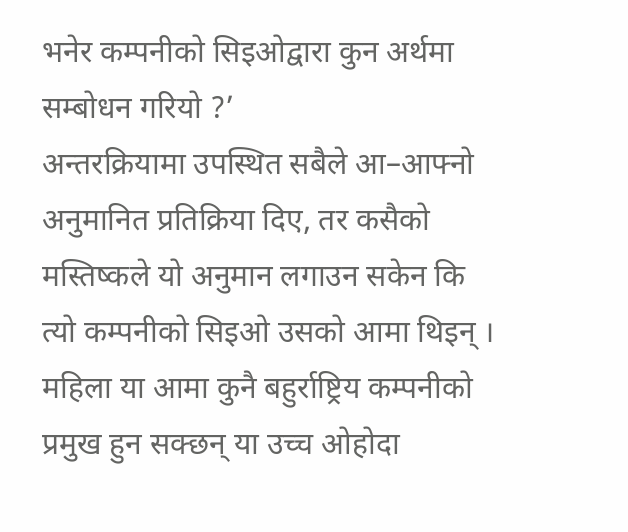भनेर कम्पनीको सिइओद्वारा कुन अर्थमा सम्बोधन गरियो ?’
अन्तरक्रियामा उपस्थित सबैले आ–आफ्नो अनुमानित प्रतिक्रिया दिए, तर कसैको मस्तिष्कले यो अनुमान लगाउन सकेन कि त्यो कम्पनीको सिइओ उसको आमा थिइन् । महिला या आमा कुनै बहुर्राष्ट्रिय कम्पनीको प्रमुख हुन सक्छन् या उच्च ओहोदा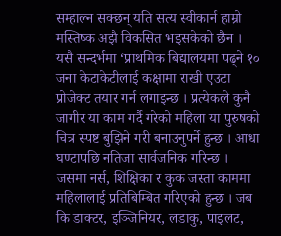सम्हाल्न सक्छन् यति सत्य स्वीकार्न हाम्रो मस्तिष्क अझै विकसित भइसकेको छैन । यसै सन्दर्भमा ‘प्राथमिक बिद्यालयमा पढ्ने १० जना केटाकेटीलाई कक्षामा राखी एउटा प्रोजेक्ट तयार गर्न लगाइन्छ । प्रत्येकले कुनै जागीर या काम गर्दै गरेको महिला या पुरुषको चित्र स्पष्ट बुझिने गरी बनाउनुपर्ने हुन्छ । आधा घण्टापछि नतिजा सार्वजनिक गरिन्छ । जसमा नर्स, शिक्षिका र कुक जस्ता काममा महिलालाई प्रतिबिम्बित गरिएको हुन्छ । जब कि डाक्टर, इञ्जिनियर, लडाकु, पाइलट,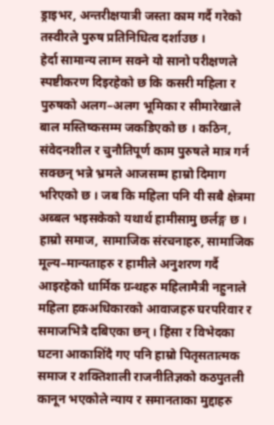ड्राइभर, अन्तरीक्षयात्री जस्ता काम गर्दै गरेको तस्वीरले पुरुष प्रतिनिधित्व दर्शाउछ ।
हेर्दा सामान्य लाग्न सक्ने यो सानो परीक्षणले स्पष्टीकरण दिइरहेको छ कि कसरी महिला र पुरुषको अलग–अलग भूमिका र सीमारेखाले बाल मस्तिष्कसम्म जकडिएको छ । कठिन, संवेदनशील र चुनौतिपूर्ण काम पुरुषले मात्र गर्न सक्छन् भन्ने भ्रमले आजसम्म हाम्रो दिमाग भरिएको छ । जब कि महिला पनि यी सबै क्षेत्रमा अब्बल भइसकेको यथार्थ हामीसामु छर्लङ्ग छ । हाम्रो समाज, सामाजिक संरचनाहरु, सामाजिक मूल्य–मान्यताहरु र हामीले अनुशरण गर्दै आइरहेको धार्मिक ग्रन्थहरु महिलामैत्री नहुनाले महिला हकअधिकारको आवाजहरु घरपरिवार र समाजभित्रै दबिएका छन् । हिंसा र विभेदका घटना आकाशिँदै गए पनि हाम्रो पितृसतात्मक समाज र शक्तिशाली राजनीतिज्ञको कठपुतली कानून भएकोले न्याय र समानताका मुद्दाहरु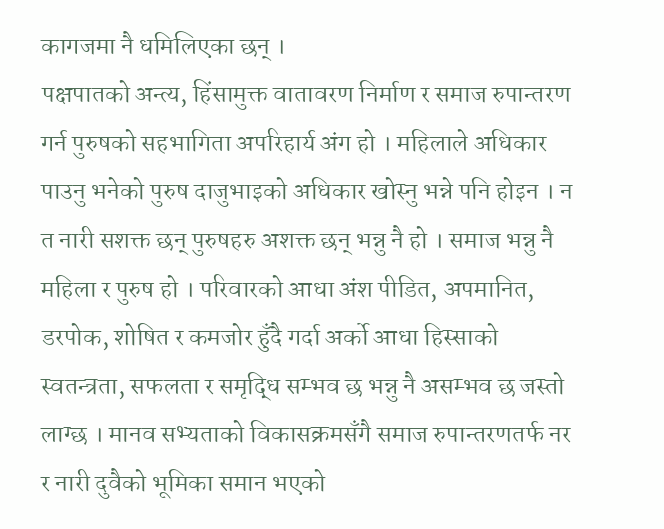कागजमा नै धमिलिएका छन् ।
पक्षपातको अन्त्य, हिंसामुक्त वातावरण निर्माण र समाज रुपान्तरण गर्न पुरुषको सहभागिता अपरिहार्य अंग हो । महिलाले अधिकार पाउनु भनेको पुरुष दाजुभाइको अधिकार खोस्नु भन्ने पनि होइन । न त नारी सशक्त छन् पुरुषहरु अशक्त छन् भन्नु नै हो । समाज भन्नु नै महिला र पुरुष हो । परिवारको आधा अंश पीडित, अपमानित, डरपोक, शोषित र कमजोर हुँदै गर्दा अर्को आधा हिस्साको स्वतन्त्रता, सफलता र समृद्धि सम्भव छ भन्नु नै असम्भव छ जस्तो लाग्छ । मानव सभ्यताको विकासक्रमसँगै समाज रुपान्तरणतर्फ नर र नारी दुवैको भूमिका समान भएको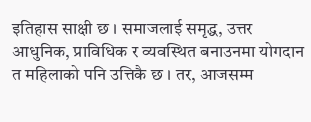इतिहास साक्षी छ । समाजलाई समृद्ध, उत्तर आधुनिक, प्राविधिक र व्यवस्थित बनाउनमा योगदान त महिलाको पनि उत्तिकै छ । तर, आजसम्म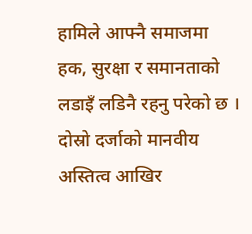हामिले आफ्नै समाजमा हक, सुरक्षा र समानताको लडाइँ लडिनै रहनु परेको छ । दोस्रो दर्जाको मानवीय अस्तित्व आखिर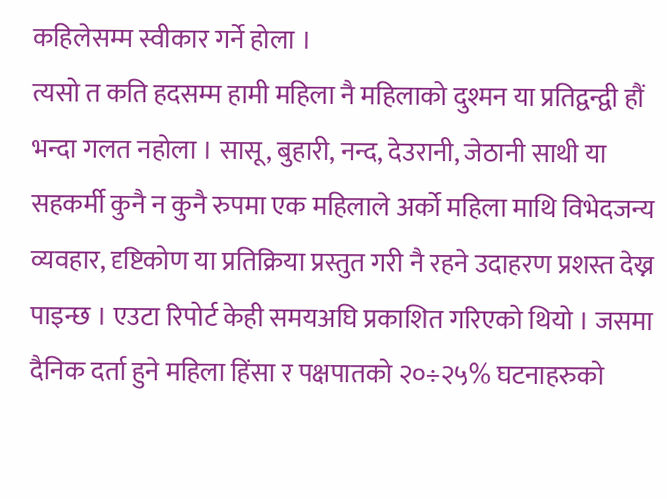कहिलेसम्म स्वीकार गर्ने होला ।
त्यसो त कति हदसम्म हामी महिला नै महिलाको दुश्मन या प्रतिद्वन्द्वी हौं भन्दा गलत नहोला । सासू, बुहारी, नन्द, देउरानी, जेठानी साथी या सहकर्मी कुनै न कुनै रुपमा एक महिलाले अर्को महिला माथि विभेदजन्य व्यवहार, दृष्टिकोण या प्रतिक्रिया प्रस्तुत गरी नै रहने उदाहरण प्रशस्त देख्न पाइन्छ । एउटा रिपोर्ट केही समयअघि प्रकाशित गरिएको थियो । जसमा दैनिक दर्ता हुने महिला हिंसा र पक्षपातको २०÷२५% घटनाहरुको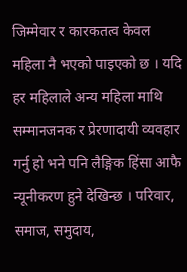जिम्मेवार र कारकतत्व केवल महिला नै भएको पाइएको छ । यदि हर महिलाले अन्य महिला माथि सम्मानजनक र प्रेरणादायी व्यवहार गर्नु हो भने पनि लैङ्गिक हिंसा आफै न्यूनीकरण हुने देखिन्छ । परिवार, समाज, समुदाय,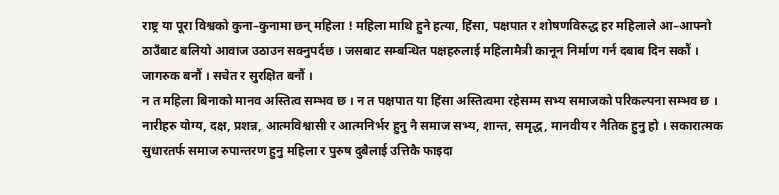राष्ट्र या पूरा विश्वको कुना–कुनामा छन् महिला ! महिला माथि हुने हत्या, हिंसा, पक्षपात र शोषणविरुद्ध हर महिलाले आ–आफ्नो ठाउँबाट बलियो आवाज उठाउन सक्नुपर्दछ । जसबाट सम्बन्धित पक्षहरुलाई महिलामैत्री कानून निर्माण गर्न दबाब दिन सकौं । जागरुक बनौं । सचेत र सुरक्षित बनौं ।
न त महिला बिनाको मानव अस्तित्व सम्भव छ । न त पक्षपात या हिंसा अस्तित्वमा रहेसम्म सभ्य समाजको परिकल्पना सम्भव छ । नारीहरु योग्य, दक्ष, प्रशन्न, आत्मविश्वासी र आत्मनिर्भर हुनु नै समाज सभ्य, शान्त, समृद्ध, मानवीय र नैतिक हुनु हो । सकारात्मक सुधारतर्फ समाज रुपान्तरण हुनु महिला र पुरुष दुबैलाई उत्तिकै फाइदा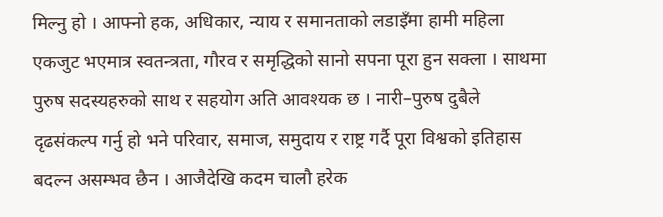मिल्नु हो । आफ्नो हक, अधिकार, न्याय र समानताको लडाइँमा हामी महिला एकजुट भएमात्र स्वतन्त्रता, गौरव र समृद्धिको सानो सपना पूरा हुन सक्ला । साथमा पुरुष सदस्यहरुको साथ र सहयोग अति आवश्यक छ । नारी–पुरुष दुबैले दृढसंकल्प गर्नु हो भने परिवार, समाज, समुदाय र राष्ट्र गर्दै पूरा विश्वको इतिहास बदल्न असम्भव छैन । आजैदेखि कदम चालौ हरेक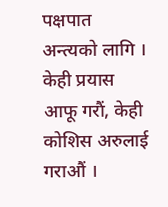पक्षपात अन्त्यको लागि । केही प्रयास आफू गरौं, केही कोशिस अरुलाई गराऔं ।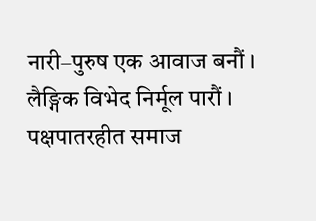नारी–पुरुष एक आवाज बनौं । लैङ्गिक विभेद निर्मूल पारौं । पक्षपातरहीत समाज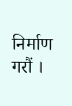निर्माण गरौं ।